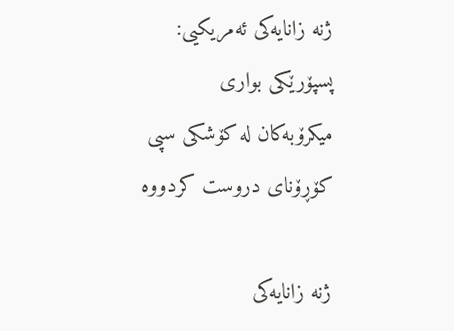ژنە زانایەکی ئەمریکیی: پسپۆرێکی بواری میکرۆبەکان لە کۆشکی سپی کۆڕۆنای دروست کردووە

ژنە زانایەکی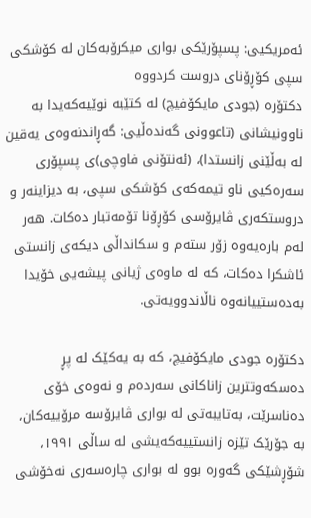ئەمریکیی: پسپۆرێکی بواری میکرۆبەکان لە کۆشکی سپی کۆڕۆنای دروست کردووە
دکتۆرە (جودی مایکۆفیچ) لە کتێبە نوێیەکەیدا بە ناوونیشانی (تاعوونی گەندەڵیی: گەڕاندنەوەی یەقین لە بەڵێنی زانستدا)، (ئەنتۆنی فاوچی)ی پسپۆری سەرەکیی ناو تیمەکەی کۆشکی سپی، بە دیزاینەر و دروستکەری ڤایرۆسی کۆڕۆنا تۆمەتبار دەکات. هەر لەم بارەیەوە زۆر ستەم و سکانداڵی دیکەی زانستی ئاشکرا دەکات، کە لە ماوەی ژیانی پیشەیی خۆیدا بەدەستییانەوە ناڵاندوویەتی.

دکتۆرە جودی مایکۆفیچ، کە بە یەکێک لە پڕ دەسکەوتترین زاناکانی سەردەم و نەوەی خۆی دەناسرێت، بەتایبەتی لە بواری ڤایرۆسە مرۆییەکان، بە جۆرێک تێزە زانستییەکەیشی لە ساڵی ١٩٩١، شۆڕشێکی گەورە بوو لە بواری چارەسەری نەخۆشی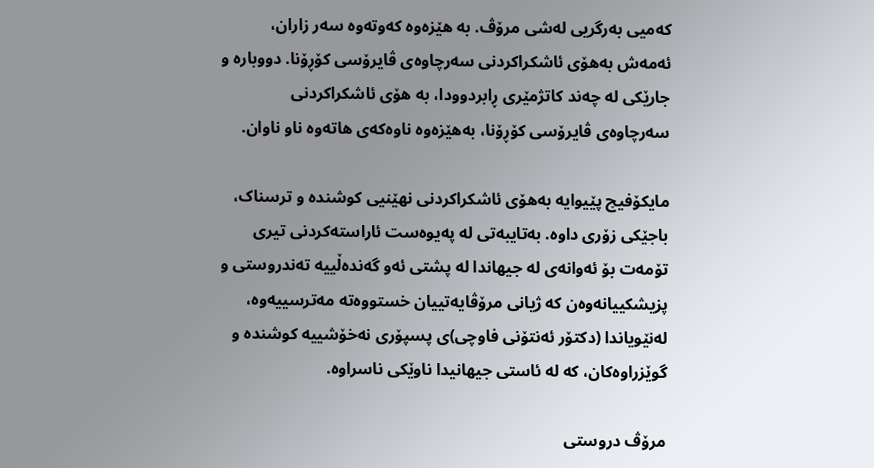کەمیی بەرگریی لەشی مرۆڤ. بە هێزەوە کەوتەوە سەر زاران، ئەمەش بەهۆی ئاشکراکردنی سەرچاوەی ڤایرۆسی کۆڕۆنا. دووبارە و جارێکی لە چەند کاتژمێری ڕابردوودا، بە هۆی ئاشکراکردنی سەرچاوەی ڤایرۆسی کۆڕۆنا، بەهێزەوە ناوەکەی هاتەوە ناو ناوان.

مایکۆفیچ پێیوایە بەهۆی ئاشکراکردنی نهێنیی کوشندە و ترسناک، باجێکی زۆری داوە. بەتایبەتی لە پەیوەست ئاراستەکردنی تیری تۆمەت بۆ ئەوانەی لە جیهاندا لە پشتی ئەو گەندەڵییە تەندروستی و پزیشکییانەوەن کە ژیانی مرۆڤایەتییان خستووەتە مەترسییەوە، لەنێویاندا (دکتۆر ئەنتۆنی فاوچی)ی پسپۆری نەخۆشییە کوشندە و گوێزراوەکان، کە لە ئاستی جیهانیدا ناوێکی ناسراوە.

مرۆڤ دروستی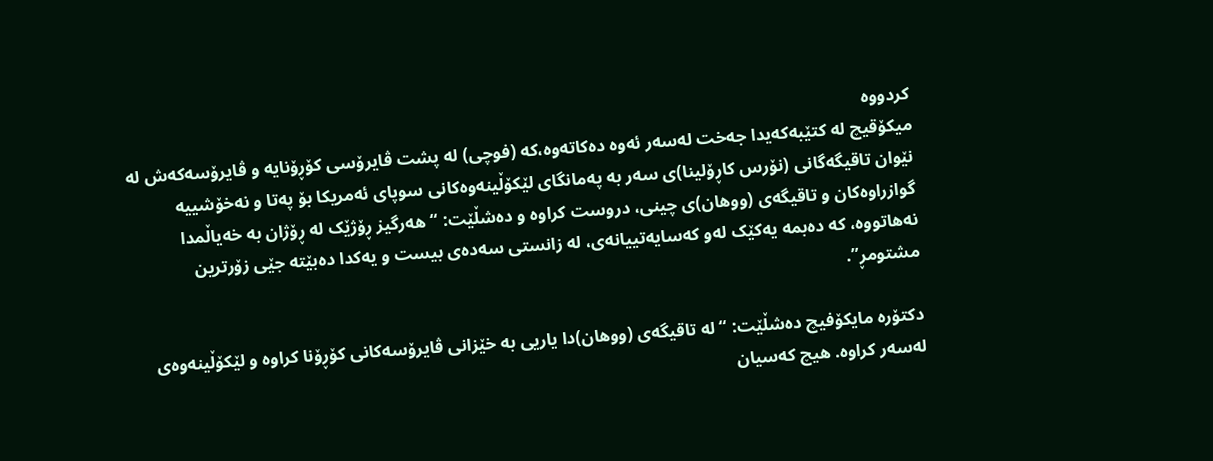کردووە
میکۆقیچ لە کتێبەکەیدا جەخت لەسەر ئەوە دەکاتەوە،کە (فوچی) لە پشت ڤایرۆسی کۆڕۆنایە و ڤایرۆسەکەش لە نێوان تاقیگەگانی (نۆرس کاڕۆلینا)ی سەر بە پەمانگای لێکۆڵینەوەکانی سوپای ئەمریکا بۆ پەتا و نەخۆشییە گوازراوەکان و تاقیگەی (ووهان)ی چینی، دروست کراوە و دەشڵێت: “هەرگیز ڕۆژێک لە ڕۆژان بە خەیاڵمدا نەهاتووە، کە دەبمە یەکێک لەو کەسایەتییانەی، لە زانستی سەدەی بیست و یەکدا دەبێتە جێی زۆرترین مشتومڕ”.

دکتۆرە مایکۆفیچ دەشڵێت: “لە تاقیگەی (ووهان)دا یاریی بە خێزانی ڤایرۆسەکانی کۆڕۆنا کراوە و لێکۆڵینەوەی لەسەر کراوە. هیچ کەسیان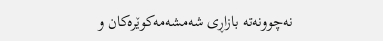نەچوونەتە بازاڕی شەمشەمەکوێرەکان و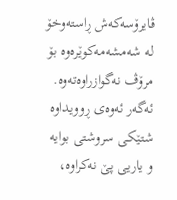ڤایرۆسەکەش ڕاستەوخۆ لە شەمشەمەکوێرەوە بۆ مرۆڤ نەگوازراوەتەوە. ئەگەر ئەوەی ڕوویداوە شتێکی سروشتی بوایە و یاریی پێ نەکراوە،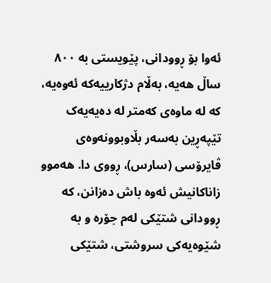ئەوا بۆ ڕوودانی، پێویستی بە ٨٠٠ ساڵ هەیە، بەڵام دژکارییەکە ئەوەیە، کە لە ماوەی کەمتر لە دەیەیەک تێپەڕین بەسەر بڵاوبوونەوەی ڤایرۆسی (سارس)، ڕووی دا. هەموو زاناکانیش ئەوە باش دەزانن، کە ڕوودانی شتێکی لەم جۆرە و بە شێوەیەکی سروشتی، شتێکی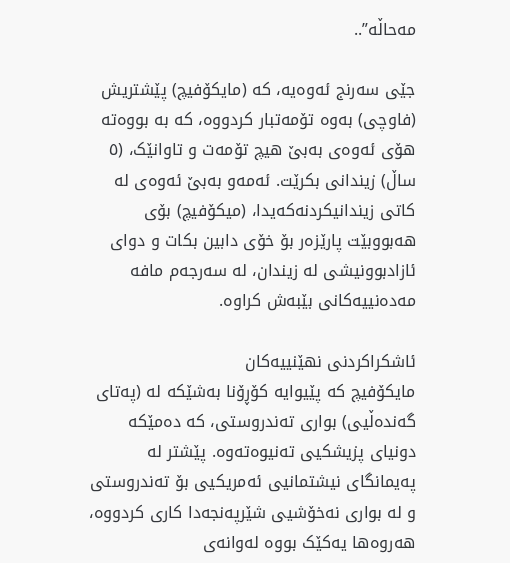مەحاڵە”..

جێی سەرنج ئەوەیە، کە (مایکۆفیچ) پێشتریش (فاوچی) بەوە تۆمەتبار کردووە، کە بە بووەتە هۆی ئەوەی بەبێ هیچ تۆمەت و تاوانێک، (٥ ساڵ) زیندانی بکرێت. ئەمەو بەبێ ئەوەی لە کاتی زیندانیکردنەکەیدا، (میکۆفیچ) بۆی هەبووبێت پارێزەر بۆ خۆی دابین بکات و دوای ئازادبوونیشی لە زیندان، لە سەرجەم مافە مەدەنییەکانی بێبەش کراوە.

ئاشکراکردنی نهێنییەکان
مایکۆفیچ کە پێیوایە کۆڕۆنا بەشێکە لە (پەتای گەندەڵیی) بواری تەندروستی، کە دەمێکە دونیای پزیشکیی تەنیوەتەوە. پێشتر لە پەیمانگای نیشتمانیی ئەمریکیی بۆ تەندروستی و لە بواری نەخۆشیی شێرپەنجەدا کاری کردووە، هەروەها یەکێک بووە لەوانەی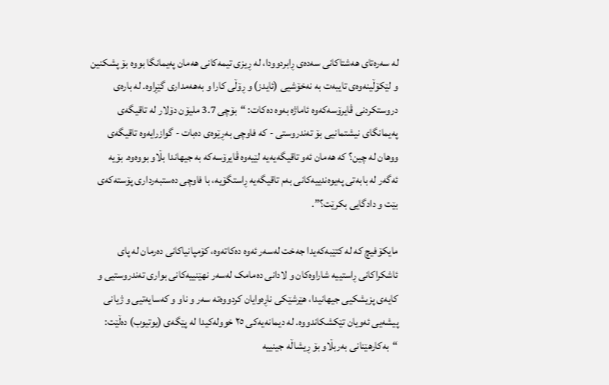لە سەرەتای هەشتاکانی سەدەی ڕابردوودا، لە ڕیزی تیمەکانی هەمان پەیمانگا بووە بۆ پشکنین و لێکۆڵینەوەی تایبەت بە نەخۆشیی (ئایدز) و ڕۆڵی کارا و بەهەمداری گێڕاوە. لە بارەی دروستکردنی ڤایرۆسەکەوە ئاماژە بەوە دەکات: “بۆچی 3.7 ملیۆن دۆلار لە تاقیگەی پەیمانگای نیشتمانیی بۆ تەندروستی - کە فاوچی بەڕێوەی دەبات - گوازرایەوە تاقیگەی ووهان لە چین؟ کە هەمان ئەو تاقیگەیەیە لێیەوە ڤایرۆسەکە بە جیهاندا بڵاو بووەوە. بۆیە ئەگەر لە بابەتی پەیوەندییەکانی بەم تاقیگەیە ڕاستگۆیە، با فاوچی دەستبەرداری پۆستەکەی بێت و دادگایی بکرێت؟”.

مایکۆفیچ کە لە کتێبەکەیدا جەخت لەسەر ئەوە دەکاتەوە، کۆمپانیاکانی دەرمان لە پای ئاشکراکانی ڕاستییە شاراوەکان و لادانی دەمامک لەسەر نهێنییەکانی بواری تەندروستیی و کایەی پزیشکیی جیهانیدا، هێرشێکی ناڕەوایان کردووەتە سەر و ناو و کەسایەتیی و ژیانی پیشەیی ئەویان تێکشکاندووە. لە دیمانەیەکی ٢٥ خوولەکیدا لە پێگەی (یوتیوب) دەڵێت: “بەکارهێنانی بەربڵاو بۆ ڕیشاڵە جینییە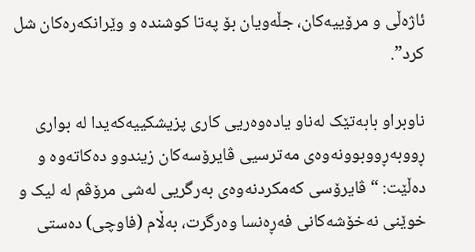ئاژەڵی و مرۆییەکان، جڵەویان بۆ پەتا کوشندە و وێرانکەرەکان شل کرد”.

ناوبراو بابەتێک لەناو یادەوەریی کاری پزیشکییەکەیدا لە بواری ڕووبەڕووبوونەوەی مەترسیی ڤایرۆسەکان زیندوو دەکاتەوە و دەڵێت: “ڤایرۆسی کەمکردنەوەی بەرگریی لەشی مرۆڤم لە لیک و خوێنی نەخۆشەکانی فەڕەنسا وەرگرت، بەڵام (فاوچی) دەستی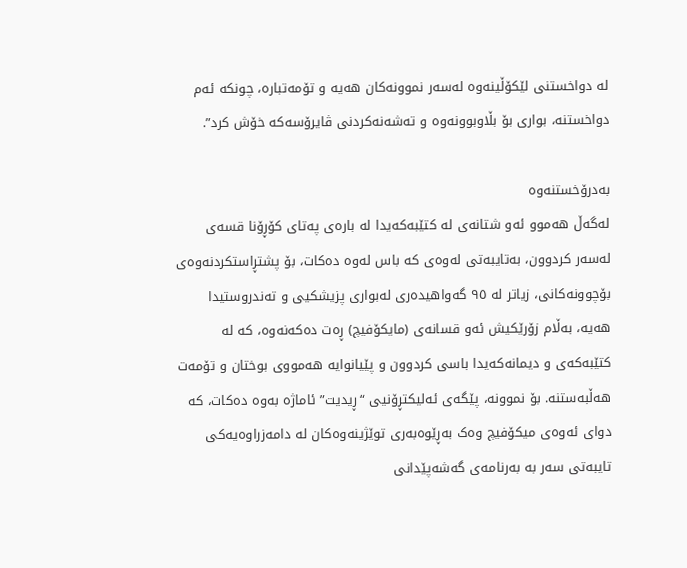لە دواخستنی لێکۆڵینەوە لەسەر نموونەکان هەیە و تۆمەتبارە، چونکە ئەم دواخستنە، بواری بۆ بڵاوبوونەوە و تەشەنەکردنی ڤایرۆسەکە خۆش کرد”.

بەدرۆخستنەوە
لەگەڵ هەموو ئەو شتانەی لە کتێبەکەیدا لە بارەی پەتای کۆڕۆنا قسەی لەسەر کردوون، بەتایبەتی لەوەی کە باس لەوە دەکات، بۆ پشتڕاستکردنەوەی بۆچوونەکانی، زیاتر لە ٩٥ گەواهیدەری لەبواری پزیشکیی و تەندروستیدا هەیە، بەڵام زۆرێکیش ئەو قسانەی (مایکۆفیچ) ڕەت دەکەنەوە، کە لە کتێبەکەی و دیمانەکەیدا باسی کردوون و پێیانوایە هەمووی بوختان و تۆمەت هەڵبەستنە. بۆ نموونە، پێگەی ئەلیکتڕۆنیی “ڕیدیت” ئاماژە بەوە دەکات، کە دوای ئەوەی میکۆفیچ وەک بەڕێوەبەری توێژینەوەکان لە دامەزراوەیەکی تایبەتی سەر بە بەرنامەی گەشەپێدانی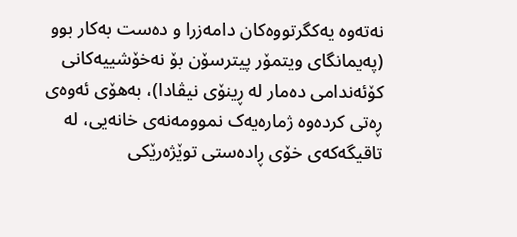نەتەوە یەکگرتووەکان دامەزرا و دەست بەکار بوو (پەیمانگای ویتمۆر پیترسۆن بۆ نەخۆشییەکانی کۆئەندامی دەمار لە ڕینۆی نیڤادا)، بەهۆی ئەوەی ڕەتی کردەوە ژمارەیەک نموومەنەی خانەیی، لە تاقیگەکەی خۆی ڕادەستی توێژەرێکی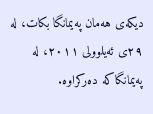دیکەی هەمان پەیمانگا بکات، لە ٢٩ی ئەیلوولی ٢٠١١، لە پەیمانگاکە دەرکراوە.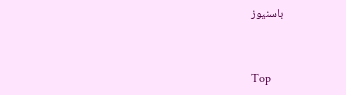باسنيوز



Top